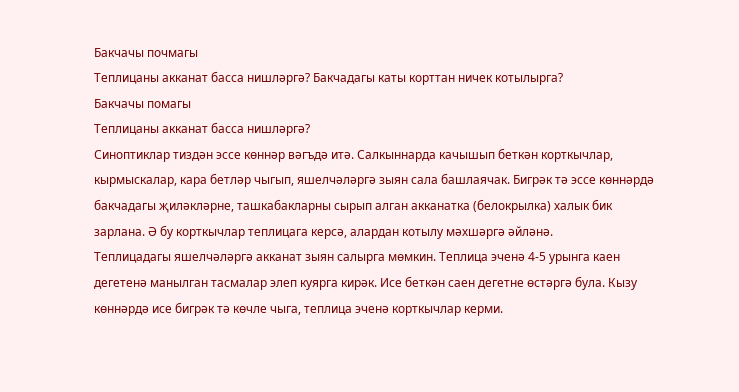Бакчачы почмагы
Теплицаны акканат басса нишләргә? Бакчадагы каты корттан ничек котылырга?
Бакчачы помагы
Теплицаны акканат басса нишләргә?
Синоптиклар тиздән эссе көннәр вәгъдә итә. Салкыннарда качышып беткән корткычлар, кырмыскалар, кара бетләр чыгып, яшелчәләргә зыян сала башлаячак. Бигрәк тә эссе көннәрдә бакчадагы җиләкләрне, ташкабакларны сырып алган акканатка (белокрылка) халык бик зарлана. Ә бу корткычлар теплицага керсә, алардан котылу мәхшәргә әйләнә.
Теплицадагы яшелчәләргә акканат зыян салырга мөмкин. Теплица эченә 4-5 урынга каен дегетенә манылган тасмалар элеп куярга кирәк. Исе беткән саен дегетне өстәргә була. Кызу көннәрдә исе бигрәк тә көчле чыга, теплица эченә корткычлар керми.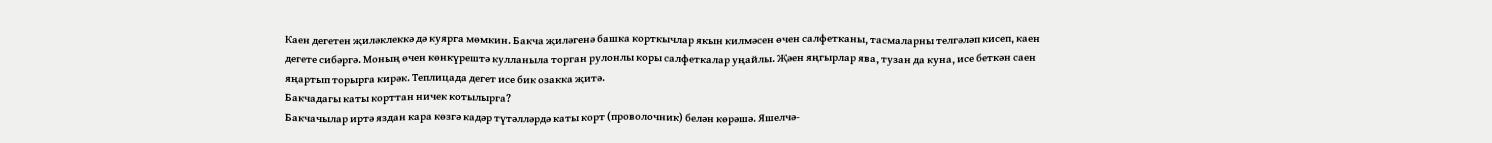Каен дегетен җиләклеккә дә куярга мөмкин. Бакча җиләгенә башка корткычлар якын килмәсен өчен салфетканы, тасмаларны телгәләп кисеп, каен дегете сибәргә. Моның өчен көнкүрештә кулланыла торган рулонлы коры салфеткалар уңайлы. Җәен яңгырлар ява, тузан да куна, исе беткән саен яңартып торырга кирәк. Теплицада дегет исе бик озакка җитә.
Бакчадагы каты корттан ничек котылырга?
Бакчачылар иртә яздан кара көзгә кадәр түтәлләрдә каты корт (проволочник) белән көрәшә. Яшелчә-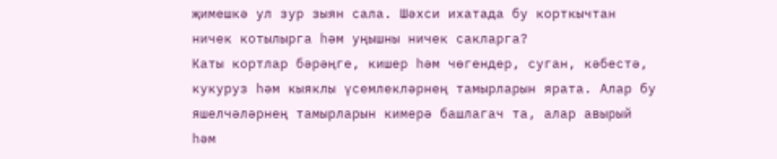җимешкә ул зур зыян сала. Шәхси ихатада бу корткычтан ничек котылырга һәм уңышны ничек сакларга?
Каты кортлар бәрәңге, кишер һәм чөгендер, суган, кәбестә, кукуруз һәм кыяклы үсемлекләрнең тамырларын ярата. Алар бу яшелчәләрнең тамырларын кимерә башлагач та, алар авырый һәм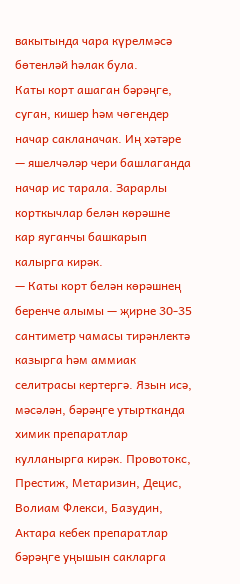вакытында чара күрелмәсә бөтенләй һәлак була.
Каты корт ашаган бәрәңге, суган, кишер һәм чөгендер начар сакланачак. Иң хәтәре — яшелчәләр чери башлаганда начар ис тарала. Зарарлы корткычлар белән көрәшне кар яуганчы башкарып калырга кирәк.
— Каты корт белән көрәшнең беренче алымы — җирне 30-35 сантиметр чамасы тирәнлектә казырга һәм аммиак селитрасы кертергә. Язын исә, мәсәлән, бәрәңге утыртканда химик препаратлар кулланырга кирәк. Провотокс, Престиж, Метаризин, Децис, Волиам Флекси, Базудин, Актара кебек препаратлар бәрәңге уңышын сакларга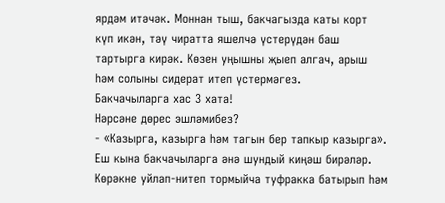ярдәм итәчәк. Моннан тыш, бакчагызда каты корт күп икән, тәү чиратта яшелчә үстерүдән баш тартырга кирәк. Көзен уңышны җыеп алгач, арыш һәм солыны сидерат итеп үстермәгез.
Бакчачыларга хас 3 хата!
Нәрсәне дөрес эшләмибез?
- «Казырга, казырга һәм тагын бер тапкыр казырга». Еш кына бакчачыларга әнә шундый киңәш бирәләр. Көрәкне уйлап-нитеп тормыйча туфракка батырып һәм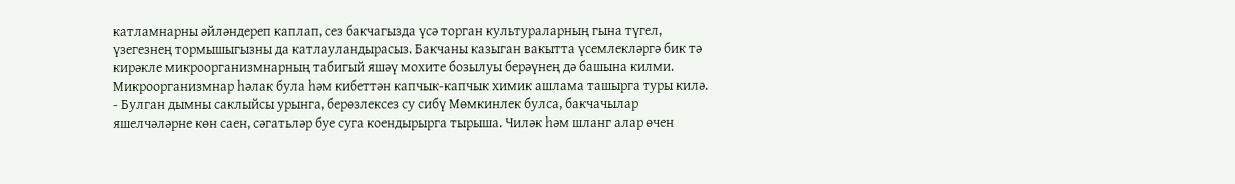катламнарны әйләндереп каплап, сез бакчагызда үсә торган культураларның гына түгел, үзегезнең тормышыгызны да катлауландырасыз. Бакчаны казыган вакытта үсемлекләргә бик тә кирәкле микроорганизмнарның табигый яшәү мохите бозылуы берәүнең дә башына килми. Микроорганизмнар һәлак була һәм кибеттән капчык-капчык химик ашлама ташырга туры килә.
- Булган дымны саклыйсы урынга, берөзлексез су сибү Мөмкинлек булса, бакчачылар яшелчәләрне көн саен, сәгатьләр буе суга коендырырга тырыша. Чиләк һәм шланг алар өчен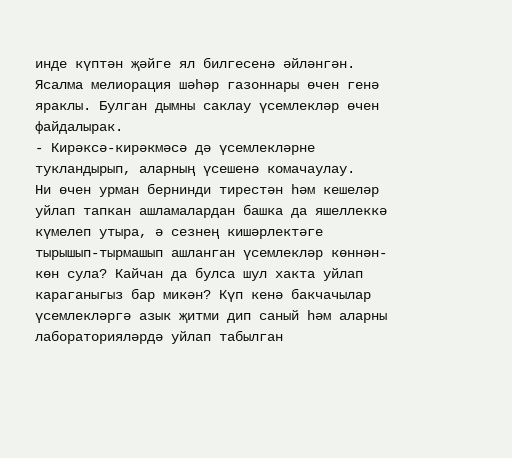инде күптән җәйге ял билгесенә әйләнгән. Ясалма мелиорация шәһәр газоннары өчен генә яраклы. Булган дымны саклау үсемлекләр өчен файдалырак.
- Кирәксә-кирәкмәсә дә үсемлекләрне тукландырып, аларның үсешенә комачаулау.
Ни өчен урман бернинди тирестән һәм кешеләр уйлап тапкан ашламалардан башка да яшеллеккә күмелеп утыра, ә сезнең кишәрлектәге тырышып-тырмашып ашланган үсемлекләр көннән-көн сула? Кайчан да булса шул хакта уйлап караганыгыз бар микән? Күп кенә бакчачылар үсемлекләргә азык җитми дип саный һәм аларны лабораторияләрдә уйлап табылган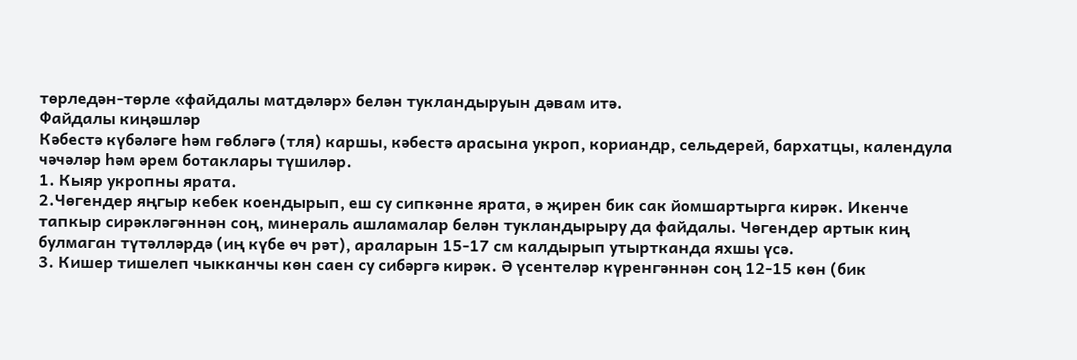төрледән-төрле «файдалы матдәләр» белән тукландыруын дәвам итә.
Файдалы киңәшләр
Кәбестә күбәләге һәм гөбләгә (тля) каршы, кәбестә арасына укроп, кориандр, сельдерей, бархатцы, календула чәчәләр һәм әрем ботаклары түшиләр.
1. Кыяр укропны ярата.
2.Чөгендер яңгыр кебек коендырып, еш су сипкәнне ярата, ә җирен бик сак йомшартырга кирәк. Икенче тапкыр сирәкләгәннән соң, минераль ашламалар белән тукландырыру да файдалы. Чөгендер артык киң булмаган түтәлләрдә (иң күбе өч рәт), араларын 15-17 см калдырып утыртканда яхшы үсә.
3. Кишер тишелеп чыкканчы көн саен су сибәргә кирәк. Ә үсентеләр күренгәннән соң 12-15 көн (бик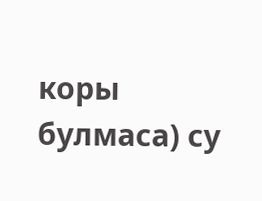коры булмаса) су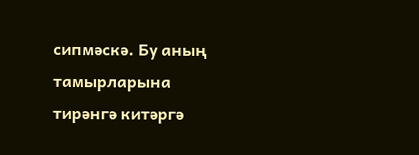сипмәскә. Бу аның тамырларына тирәнгә китәргә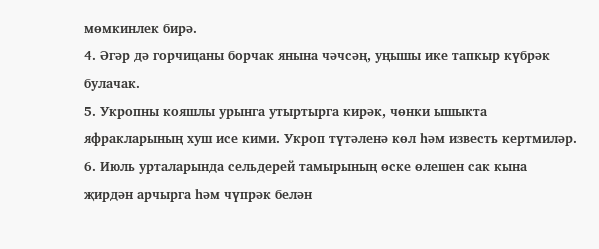мөмкинлек бирә.
4. Әгәр дә горчицаны борчак янына чәчсәң, уңышы ике тапкыр күбрәк булачак.
5. Укропны кояшлы урынга утыртырга кирәк, чөнки ышыкта яфракларының хуш исе кими. Укроп түтәленә көл һәм известь кертмиләр.
6. Июль урталарында сельдерей тамырының өске өлешен сак кына җирдән арчырга һәм чүпрәк белән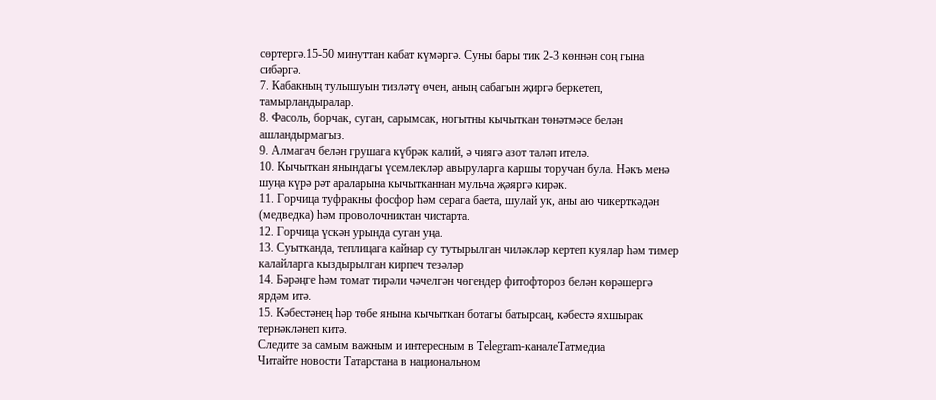сөртергә.15-50 минуттан кабат күмәргә. Суны бары тик 2-3 көннән соң гына сибәргә.
7. Кабакның тулышуын тизләтү өчен, аның сабагын җиргә беркетеп, тамырландыралар.
8. Фасоль, борчак, суган, сарымсак, ногытны кычыткан төнәтмәсе белән ашландырмагыз.
9. Алмагач белән грушага күбрәк калий, ә чиягә азот таләп ителә.
10. Кычыткан янындагы үсемлекләр авыруларга каршы торучан була. Нәкъ менә шуңа күрә рәт араларына кычытканнан мульча җәяргә кирәк.
11. Горчица туфракны фосфор һәм серага баета, шулай ук, аны аю чикерткәдән (медведка) һәм проволочниктан чистарта.
12. Горчица үскән урында суган уңа.
13. Суытканда, теплицага кайнар су тутырылган чиләкләр кертеп куялар һәм тимер калайларга кыздырылган кирпеч тезәләр
14. Бәрәңге һәм томат тирәли чәчелгән чөгендер фитофтороз белән көрәшергә ярдәм итә.
15. Кәбестәнең һәр төбе янына кычыткан ботагы батырсаң, кәбестә яхшырак тернәкләнеп китә.
Следите за самым важным и интересным в Telegram-каналеТатмедиа
Читайте новости Татарстана в национальном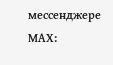мессенджере MАХ: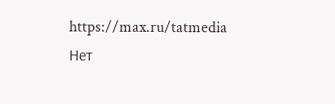https://max.ru/tatmedia
Нет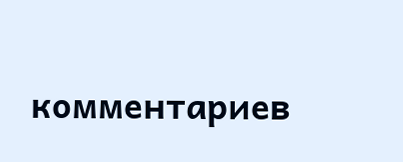комментариев